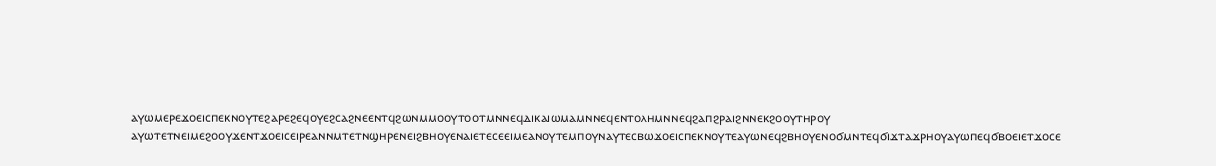ⲁⲩⲱⲙⲉⲣⲉϫⲟⲉⲓⲥⲡⲉⲕⲛⲟⲩⲧⲉϩⲁⲣⲉϩⲉϥⲟⲩⲉϩⲥⲁϩⲛⲉⲉⲛⲧϥϩⲱⲛⲙⲙⲟⲟⲩⲧⲟⲟⲧⲙⲛⲛⲉϥⲇⲓⲕⲁⲓⲱⲙⲁⲙⲛⲛⲉϥⲉⲛⲧⲟⲗⲏⲙⲛⲛⲉϥϩⲁⲡϩⲣⲁⲓϩⲛⲛⲉⲕϩⲟⲟⲩⲧⲏⲣⲟⲩ
ⲁⲩⲱⲧⲉⲧⲛⲉⲓⲙⲉϩⲟⲟⲩϫⲉⲛⲧϫⲟⲉⲓⲥⲉⲓⲣⲉⲁⲛⲛⲙⲧⲉⲧⲛϣⲏⲣⲉⲛⲉⲓϩⲃⲏⲟⲩⲉⲛⲁⲓⲉⲧⲉⲥⲉⲉⲓⲙⲉⲁⲛⲟⲩⲧⲉⲙⲡⲟⲩⲛⲁⲩⲧⲉⲥⲃⲱϫⲟⲉⲓⲥⲡⲉⲕⲛⲟⲩⲧⲉⲁⲩⲱⲛⲉϥϩⲃⲏⲟⲩⲉⲛⲟϭⲙⲛⲧⲉϥϭⲓϫⲧⲁϫⲣⲏⲟⲩⲁⲩⲱⲡⲉϥϭⲃⲟⲉⲓⲉⲧϫⲟⲥⲉ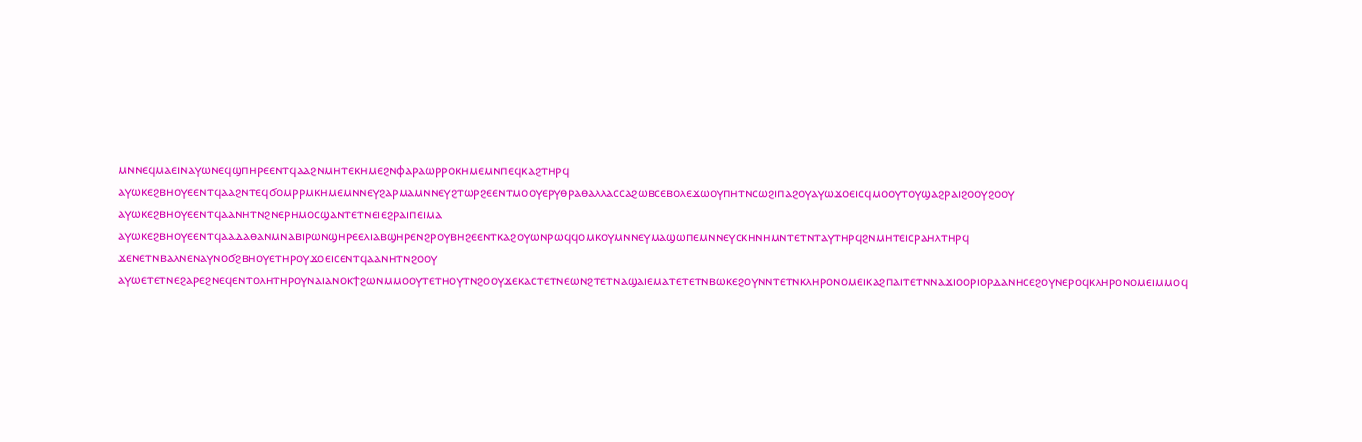ⲙⲛⲛⲉϥⲙⲁⲉⲓⲛⲁⲩⲱⲛⲉϥϣⲡⲏⲣⲉⲉⲛⲧϥⲁⲁϩⲛⲙⲏⲧⲉⲕⲏⲙⲉϩⲛⲫⲁⲣⲁⲱⲣⲣⲟⲕⲏⲙⲉⲙⲛⲡⲉϥⲕⲁϩⲧⲏⲣϥ
ⲁⲩⲱⲕⲉϩⲃⲏⲟⲩⲉⲉⲛⲧϥⲁⲁϩⲛⲧⲉϥϭⲟⲙⲣⲣⲙⲕⲏⲙⲉⲙⲛⲛⲉⲩϩⲁⲣⲙⲁⲙⲛⲛⲉⲩϩⲧⲱⲣϩⲉⲉⲛⲧⲙⲟⲟⲩⲉⲣⲩⲑⲣⲁⲑⲁⲗⲗⲁⲥⲥⲁϩⲱⲃⲥⲉⲃⲟⲗⲉϫⲱⲟⲩⲡⲏⲧⲛⲥⲱϩⲓⲡⲁϩⲟⲩⲁⲩⲱϫⲟⲉⲓⲥϥⲙⲟⲟⲩⲧⲟⲩϣⲁϩⲣⲁⲓϩⲟⲟⲩϩⲟⲟⲩ
ⲁⲩⲱⲕⲉϩⲃⲏⲟⲩⲉⲉⲛⲧϥⲁⲁⲛⲏⲧⲛϩⲛⲉⲣⲏⲙⲟⲥϣⲁⲛⲧⲉⲧⲛⲉⲓⲉϩⲣⲁⲓⲡⲉⲓⲙⲁ
ⲁⲩⲱⲕⲉϩⲃⲏⲟⲩⲉⲉⲛⲧϥⲁⲁⲇⲁⲑⲁⲛⲙⲛⲁⲃⲓⲣⲱⲛϣⲏⲣⲉⲉⲗⲓⲁⲃϣⲏⲣⲉⲛϩⲣⲟⲩⲃⲏϩⲉⲉⲛⲧⲕⲁϩⲟⲩⲱⲛⲣⲱϥϥⲟⲙⲕⲟⲩⲙⲛⲛⲉⲩⲙⲁϣⲱⲡⲉⲙⲛⲛⲉⲩⲥⲕⲏⲛⲏⲙⲛⲧⲉⲧⲛⲧⲁⲩⲧⲏⲣϥϩⲛⲙⲏⲧⲉⲓⲥⲣⲁⲏⲗⲧⲏⲣϥ
ϫⲉⲛⲉⲧⲛⲃⲁⲗⲛⲉⲛⲁⲩⲛⲟϭϩⲃⲏⲟⲩⲉⲧⲏⲣⲟⲩϫⲟⲉⲓⲥⲉⲛⲧϥⲁⲁⲛⲏⲧⲛϩⲟⲟⲩ
ⲁⲩⲱⲉⲧⲉⲧⲛⲉϩⲁⲣⲉϩⲛⲉϥⲉⲛⲧⲟⲗⲏⲧⲏⲣⲟⲩⲛⲁⲓⲁⲛⲟⲕϯϩⲱⲛⲙⲙⲟⲟⲩⲧⲉⲧⲏⲟⲩⲧⲛϩⲟⲟⲩϫⲉⲕⲁⲥⲧⲉⲧⲛⲉⲱⲛϩⲧⲉⲧⲛⲁϣⲁⲓⲉⲙⲁⲧⲉⲧⲉⲧⲛⲃⲱⲕⲉϩⲟⲩⲛⲛⲧⲉⲧⲛⲕⲗⲏⲣⲟⲛⲟⲙⲉⲓⲕⲁϩⲡⲁⲓⲧⲉⲧⲛⲛⲁϫⲓⲟⲟⲣⲓⲟⲣⲇⲁⲛⲏⲥⲉϩⲟⲩⲛⲉⲣⲟϥⲕⲗⲏⲣⲟⲛⲟⲙⲉⲓⲙⲙⲟϥ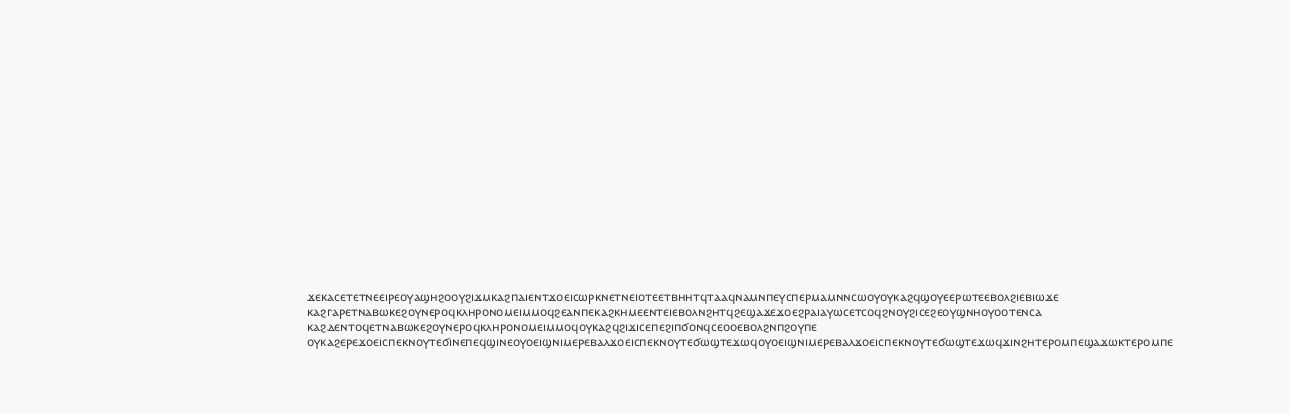ϫⲉⲕⲁⲥⲉⲧⲉⲧⲛⲉⲉⲓⲣⲉⲟⲩⲁϣⲏϩⲟⲟⲩϩⲓϫⲙⲕⲁϩⲡⲁⲓⲉⲛⲧϫⲟⲉⲓⲥⲱⲣⲕⲛⲉⲧⲛⲉⲓⲟⲧⲉⲉⲧⲃⲏⲏⲧϥⲧⲁⲁϥⲛⲁⲙⲛⲡⲉⲩⲥⲡⲉⲣⲙⲁⲙⲛⲛⲥⲱⲟⲩⲟⲩⲕⲁϩϥϣⲟⲩⲉⲉⲣⲱⲧⲉⲉⲃⲟⲗϩⲓⲉⲃⲓⲱϫⲉ
ⲕⲁϩⲅⲁⲣⲉⲧⲛⲁⲃⲱⲕⲉϩⲟⲩⲛⲉⲣⲟϥⲕⲗⲏⲣⲟⲛⲟⲙⲉⲓⲙⲙⲟϥϩⲉⲁⲛⲡⲉⲕⲁϩⲕⲏⲙⲉⲉⲛⲧⲉⲓⲉⲃⲟⲗⲛϩⲏⲧϥϩⲉϣⲁϫⲉϫⲟⲉϩⲣⲁⲓⲁⲩⲱⲥⲉⲧⲥⲟϥϩⲛⲟⲩϩⲓⲥⲉϩⲉⲟⲩϣⲛⲏⲟⲩⲟⲟⲧⲉⲛⲥⲁ
ⲕⲁϩⲇⲉⲛⲧⲟϥⲉⲧⲛⲁⲃⲱⲕⲉϩⲟⲩⲛⲉⲣⲟϥⲕⲗⲏⲣⲟⲛⲟⲙⲉⲓⲙⲙⲟϥⲟⲩⲕⲁϩϥϩⲓϫⲓⲥⲉⲡⲉϩⲓⲡϭⲟⲛϥⲥⲉⲟⲟⲉⲃⲟⲗϩⲛⲡϩⲟⲩⲡⲉ
ⲟⲩⲕⲁϩⲉⲣⲉϫⲟⲉⲓⲥⲡⲉⲕⲛⲟⲩⲧⲉϭⲓⲛⲉⲡⲉϥϣⲓⲛⲉⲟⲩⲟⲉⲓϣⲛⲓⲙⲉⲣⲉⲃⲁⲗϫⲟⲉⲓⲥⲡⲉⲕⲛⲟⲩⲧⲉϭⲱϣⲧⲉϫⲱϥⲟⲩⲟⲉⲓϣⲛⲓⲙⲉⲣⲉⲃⲁⲗϫⲟⲉⲓⲥⲡⲉⲕⲛⲟⲩⲧⲉϭⲱϣⲧⲉϫⲱϥϫⲓⲛϩⲏⲧⲉⲣⲟⲙⲡⲉϣⲁϫⲱⲕⲧⲉⲣⲟⲙⲡⲉ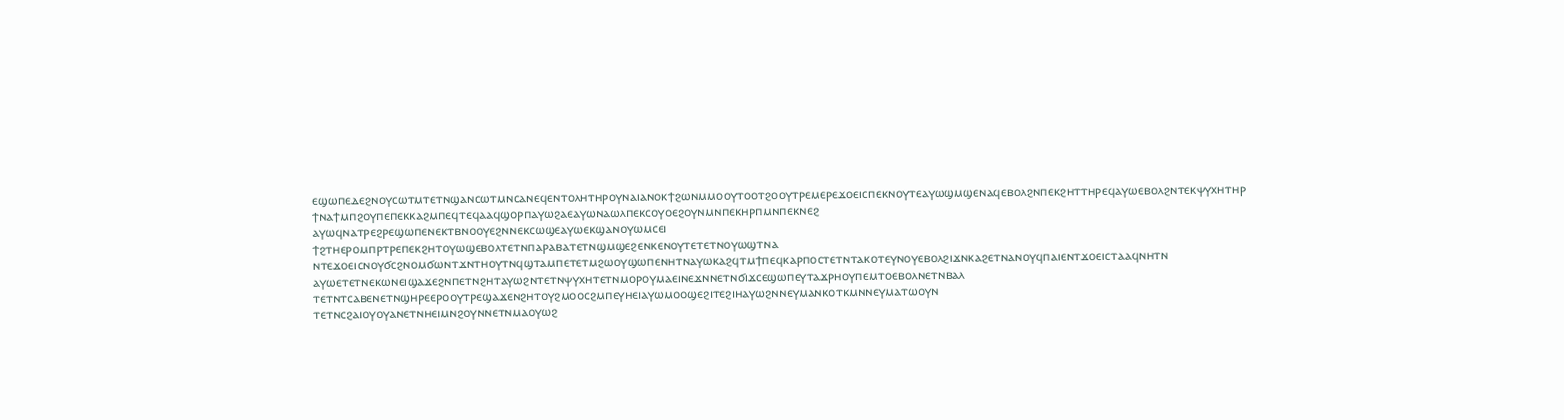ⲉϣⲱⲡⲉⲇⲉϩⲛⲟⲩⲥⲱⲧⲙⲧⲉⲧⲛϣⲁⲛⲥⲱⲧⲙⲛⲥⲁⲛⲉϥⲉⲛⲧⲟⲗⲏⲧⲏⲣⲟⲩⲛⲁⲓⲁⲛⲟⲕϯϩⲱⲛⲙⲙⲟⲟⲩⲧⲟⲟⲧϩⲟⲟⲩⲧⲣⲉⲙⲉⲣⲉϫⲟⲉⲓⲥⲡⲉⲕⲛⲟⲩⲧⲉⲁⲩⲱϣⲙϣⲉⲛⲁϥⲉⲃⲟⲗϩⲛⲡⲉⲕϩⲏⲧⲧⲏⲣⲉϥⲁⲩⲱⲉⲃⲟⲗϩⲛⲧⲉⲕⲯⲩⲭⲏⲧⲏⲣ
ϯⲛⲁϯⲙⲡϩⲟⲩⲡⲉⲡⲉⲕⲕⲁϩⲙⲡⲉϥⲧⲉϥⲁⲁϥϣⲟⲣⲡⲁⲩⲱϩⲁⲉⲁⲩⲱⲛⲁⲱⲗⲡⲉⲕⲥⲟⲩⲟⲉϩⲟⲩⲛⲙⲛⲡⲉⲕⲏⲣⲡⲙⲛⲡⲉⲕⲛⲉϩ
ⲁⲩⲱϥⲛⲁⲧⲣⲉϩⲣⲉϣⲱⲡⲉⲛⲉⲕⲧⲃⲛⲟⲟⲩⲉϩⲛⲛⲉⲕⲥⲱϣⲉⲁⲩⲱⲉⲕϣⲁⲛⲟⲩⲱⲙⲥⲉⲓ
ϯϩⲧⲏⲉⲣⲟⲙⲡⲣⲧⲣⲉⲡⲉⲕϩⲏⲧⲟⲩⲱϣⲉⲃⲟⲗⲧⲉⲧⲛⲡⲁⲣⲁⲃⲁⲧⲉⲧⲛϣⲙϣⲉϩⲉⲛⲕⲉⲛⲟⲩⲧⲉⲧⲉⲧⲛⲟⲩⲱϣⲧⲛⲁ
ⲛⲧⲉϫⲟⲉⲓⲥⲛⲟⲩϭⲥϩⲛⲟⲙϭⲱⲛⲧϫⲛⲧⲏⲟⲩⲧⲛϥϣⲧⲁⲙⲡⲉⲧⲉⲧⲙϩⲱⲟⲩϣⲱⲡⲉⲛⲏⲧⲛⲁⲩⲱⲕⲁϩϥⲧⲙϯⲡⲉϥⲕⲁⲣⲡⲟⲥⲧⲉⲧⲛⲧⲁⲕⲟⲧⲉⲩⲛⲟⲩⲉⲃⲟⲗϩⲓϫⲛⲕⲁϩⲉⲧⲛⲁⲛⲟⲩϥⲡⲁⲓⲉⲛⲧϫⲟⲉⲓⲥⲧⲁⲁϥⲛⲏⲧⲛ
ⲁⲩⲱⲉⲧⲉⲧⲛⲉⲕⲱⲛⲉⲓϣⲁϫⲉϩⲛⲡⲉⲧⲛϩⲏⲧⲁⲩⲱϩⲛⲧⲉⲧⲛⲯⲩⲭⲏⲧⲉⲧⲛⲙⲟⲣⲟⲩⲙⲁⲉⲓⲛⲉϫⲛⲛⲉⲧⲛϭⲓϫⲥⲉϣⲱⲡⲉⲩⲧⲁϫⲣⲏⲟⲩⲡⲉⲙⲧⲟⲉⲃⲟⲗⲛⲉⲧⲛⲃⲁⲗ
ⲧⲉⲧⲛⲧⲥⲁⲃⲉⲛⲉⲧⲛϣⲏⲣⲉⲉⲣⲟⲟⲩⲧⲣⲉϣⲁϫⲉⲛϩⲏⲧⲟⲩϩⲙⲟⲟⲥϩⲙⲡⲉⲩⲏⲉⲓⲁⲩⲱⲙⲟⲟϣⲉϩⲓⲧⲉϩⲓⲏⲁⲩⲱϩⲛⲛⲉⲩⲙⲁⲛⲕⲟⲧⲕⲙⲛⲛⲉⲩⲙⲁⲧⲱⲟⲩⲛ
ⲧⲉⲧⲛⲥϩⲁⲓⲟⲩⲟⲩⲁⲛⲉⲧⲛⲏⲉⲓⲙⲛϩⲟⲩⲛⲛⲉⲧⲛⲙⲁⲟⲩⲱϩ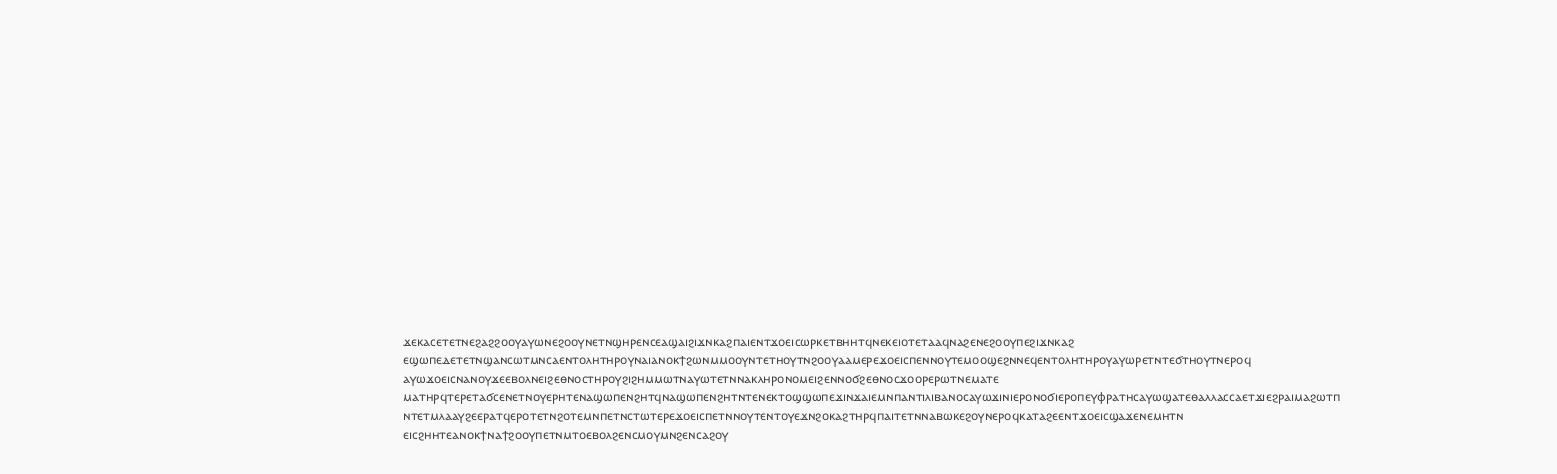ϫⲉⲕⲁⲥⲉⲧⲉⲧⲛⲉϩⲁϩϩⲟⲟⲩⲁⲩⲱⲛⲉϩⲟⲟⲩⲛⲉⲧⲛϣⲏⲣⲉⲛⲥⲉⲁϣⲁⲓϩⲓϫⲛⲕⲁϩⲡⲁⲓⲉⲛⲧϫⲟⲉⲓⲥⲱⲣⲕⲉⲧⲃⲏⲏⲧϥⲛⲉⲕⲉⲓⲟⲧⲉⲧⲁⲁϥⲛⲁϩⲉⲛⲉϩⲟⲟⲩⲡⲉϩⲓϫⲛⲕⲁϩ
ⲉϣⲱⲡⲉⲇⲉⲧⲉⲧⲛϣⲁⲛⲥⲱⲧⲙⲛⲥⲁⲉⲛⲧⲟⲗⲏⲧⲏⲣⲟⲩⲛⲁⲓⲁⲛⲟⲕϯϩⲱⲛⲙⲙⲟⲟⲩⲛⲧⲉⲧⲏⲟⲩⲧⲛϩⲟⲟⲩⲁⲁⲙⲉⲣⲉϫⲟⲉⲓⲥⲡⲉⲛⲛⲟⲩⲧⲉⲙⲟⲟϣⲉϩⲛⲛⲉϥⲉⲛⲧⲟⲗⲏⲧⲏⲣⲟⲩⲁⲩⲱⲣⲉⲧⲛⲧⲉϭⲧⲏⲟⲩⲧⲛⲉⲣⲟϥ
ⲁⲩⲱϫⲟⲉⲓⲥⲛⲁⲛⲟⲩϫⲉⲉⲃⲟⲗⲛⲉⲓϩⲉⲑⲛⲟⲥⲧⲏⲣⲟⲩϩⲓϩⲏⲙⲙⲱⲧⲛⲁⲩⲱⲧⲉⲧⲛⲛⲁⲕⲗⲏⲣⲟⲛⲟⲙⲉⲓϩⲉⲛⲛⲟϭϩⲉⲑⲛⲟⲥϫⲟⲟⲣⲉⲣⲱⲧⲛⲉⲙⲁⲧⲉ
ⲙⲁⲧⲏⲣϥⲧⲉⲣⲉⲧⲁϭⲥⲉⲛⲉⲧⲛⲟⲩⲉⲣⲏⲧⲉⲛⲁϣⲱⲡⲉⲛϩⲏⲧϥⲛⲁϣⲱⲡⲉⲛϩⲏⲧⲛⲧⲉⲛⲉⲕⲧⲟϣϣⲱⲡⲉϫⲓⲛϫⲁⲓⲉⲙⲛⲡⲁⲛⲧⲓⲗⲓⲃⲁⲛⲟⲥⲁⲩⲱϫⲓⲛⲓⲉⲣⲟⲛⲟϭⲓⲉⲣⲟⲡⲉⲩⲫⲣⲁⲧⲏⲥⲁⲩⲱϣⲁⲧⲉⲑⲁⲗⲗⲁⲥⲥⲁⲉⲧϫⲓⲉϩⲣⲁⲓⲙⲁϩⲱⲧⲡ
ⲛⲧⲉⲧⲙⲗⲁⲁⲩϩⲉⲉⲣⲁⲧϥⲉⲣⲟⲧⲉⲧⲛϩⲟⲧⲉⲙⲛⲡⲉⲧⲛⲥⲧⲱⲧⲉⲣⲉϫⲟⲉⲓⲥⲡⲉⲧⲛⲛⲟⲩⲧⲉⲛⲧⲟⲩⲉϫⲛϩⲟⲕⲁϩⲧⲏⲣϥⲡⲁⲓⲧⲉⲧⲛⲛⲁⲃⲱⲕⲉϩⲟⲩⲛⲉⲣⲟϥⲕⲁⲧⲁϩⲉⲉⲛⲧϫⲟⲉⲓⲥϣⲁϫⲉⲛⲉⲙⲏⲧⲛ
ⲉⲓⲥϩⲏⲏⲧⲉⲁⲛⲟⲕϯⲛⲁϯϩⲟⲟⲩⲡⲉⲧⲛⲙⲧⲟⲉⲃⲟⲗϩⲉⲛⲥⲙⲟⲩⲙⲛϩⲉⲛⲥⲁϩⲟⲩ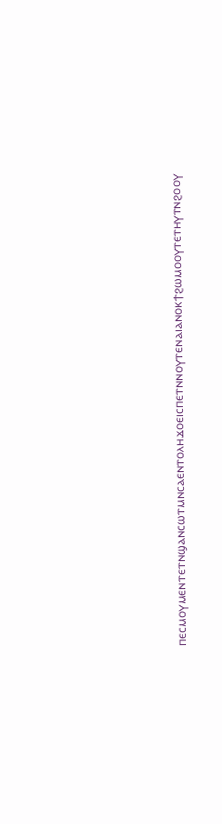ⲡⲉⲥⲙⲟⲩⲙⲉⲛⲧⲉⲧⲛϣⲁⲛⲥⲱⲧⲙⲛⲥⲁⲉⲛⲧⲟⲗⲏϫⲟⲉⲓⲥⲡⲉⲧⲛⲛⲟⲩⲧⲉⲛⲁⲓⲁⲛⲟⲕϯϩⲱⲙⲟⲟⲩⲧⲉⲧⲏⲩⲧⲛϩⲟⲟⲩ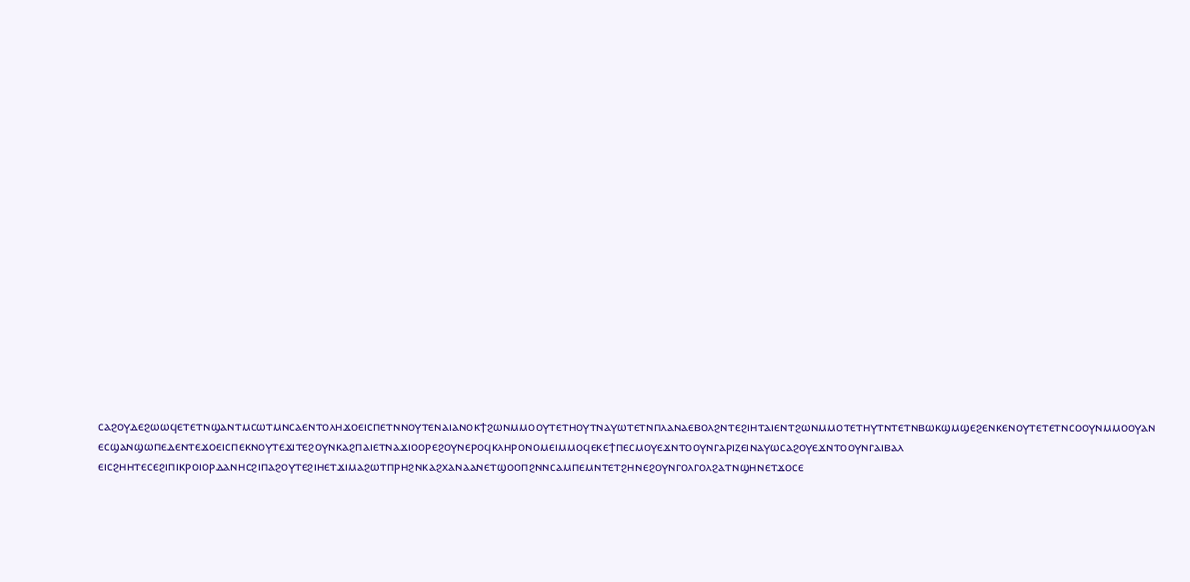ⲥⲁϩⲟⲩⲇⲉϩⲱⲱϥⲉⲧⲉⲧⲛϣⲁⲛⲧⲙⲥⲱⲧⲙⲛⲥⲁⲉⲛⲧⲟⲗⲏϫⲟⲉⲓⲥⲡⲉⲧⲛⲛⲟⲩⲧⲉⲛⲁⲓⲁⲛⲟⲕϯϩⲱⲛⲙⲙⲟⲟⲩⲧⲉⲧⲏⲟⲩⲧⲛⲁⲩⲱⲧⲉⲧⲛⲡⲗⲁⲛⲁⲉⲃⲟⲗϩⲛⲧⲉϩⲓⲏⲧⲁⲓⲉⲛⲧϩⲱⲛⲙⲙⲟⲧⲉⲧⲏⲩⲧⲛⲧⲉⲧⲛⲃⲱⲕϣⲙϣⲉϩⲉⲛⲕⲉⲛⲟⲩⲧⲉⲧⲉⲧⲛⲥⲟⲟⲩⲛⲙⲙⲟⲟⲩⲁⲛ
ⲉⲥϣⲁⲛϣⲱⲡⲉⲇⲉⲛⲧⲉϫⲟⲉⲓⲥⲡⲉⲕⲛⲟⲩⲧⲉϫⲓⲧⲉϩⲟⲩⲛⲕⲁϩⲡⲁⲓⲉⲧⲛⲁϫⲓⲟⲟⲣⲉϩⲟⲩⲛⲉⲣⲟϥⲕⲗⲏⲣⲟⲛⲟⲙⲉⲓⲙⲙⲟϥⲉⲕⲉϯⲡⲉⲥⲙⲟⲩⲉϫⲛⲧⲟⲟⲩⲛⲅⲁⲣⲓⲍⲉⲓⲛⲁⲩⲱⲥⲁϩⲟⲩⲉϫⲛⲧⲟⲟⲩⲛⲅⲁⲓⲃⲁⲗ
ⲉⲓⲥϩⲏⲏⲧⲉⲥⲉϩⲓⲡⲓⲕⲣⲟⲓⲟⲣⲇⲁⲛⲏⲥϩⲓⲡⲁϩⲟⲩⲧⲉϩⲓⲏⲉⲧϫⲓⲙⲁϩⲱⲧⲡⲣⲏϩⲛⲕⲁϩⲭⲁⲛⲁⲁⲛⲉⲧϣⲟⲟⲡϩⲛⲛⲥⲁⲙⲡⲉⲙⲛⲧⲉⲧϩⲏⲛⲉϩⲟⲩⲛⲅⲟⲗⲅⲟⲗϩⲁⲧⲛϣⲏⲛⲉⲧϫⲟⲥⲉ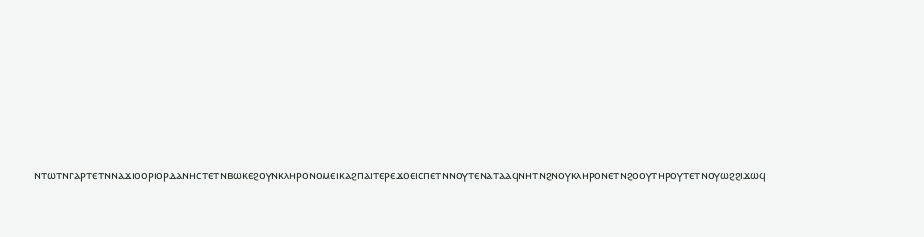ⲛⲧⲱⲧⲛⲅⲁⲣⲧⲉⲧⲛⲛⲁϫⲓⲟⲟⲣⲓⲟⲣⲇⲁⲛⲏⲥⲧⲉⲧⲛⲃⲱⲕⲉϩⲟⲩⲛⲕⲗⲏⲣⲟⲛⲟⲙⲉⲓⲕⲁϩⲡⲁⲓⲧⲉⲣⲉϫⲟⲉⲓⲥⲡⲉⲧⲛⲛⲟⲩⲧⲉⲛⲁⲧⲁⲁϥⲛⲏⲧⲛϩⲛⲟⲩⲕⲗⲏⲣⲟⲛⲉⲧⲛϩⲟⲟⲩⲧⲏⲣⲟⲩⲧⲉⲧⲛⲟⲩⲱϩϩⲓϫⲱϥ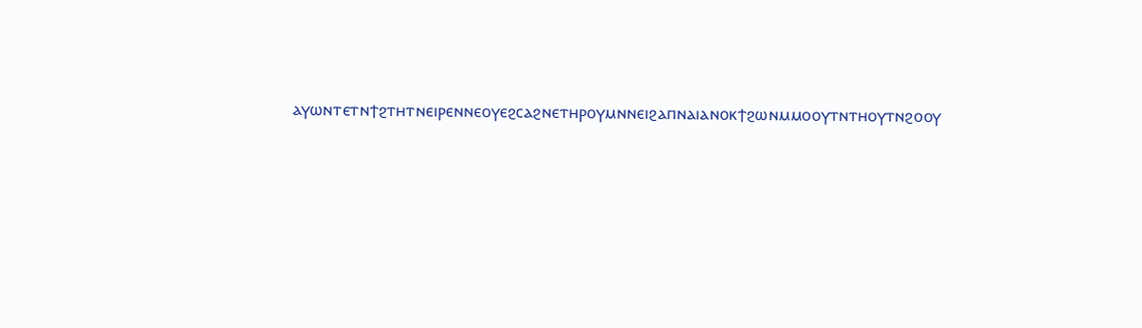ⲁⲩⲱⲛⲧⲉⲧⲛϯϩⲧⲏⲧⲛⲉⲓⲣⲉⲛⲛⲉⲟⲩⲉϩⲥⲁϩⲛⲉⲧⲏⲣⲟⲩⲙⲛⲛⲉⲓϩⲁⲡⲛⲁⲓⲁⲛⲟⲕϯϩⲱⲛⲙⲙⲟⲟⲩⲧⲛⲧⲏⲟⲩⲧⲛϩⲟⲟⲩ